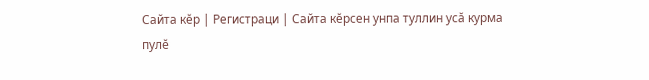Сайта кӗр | Регистраци | Сайта кӗрсен унпа туллин усӑ курма пулӗ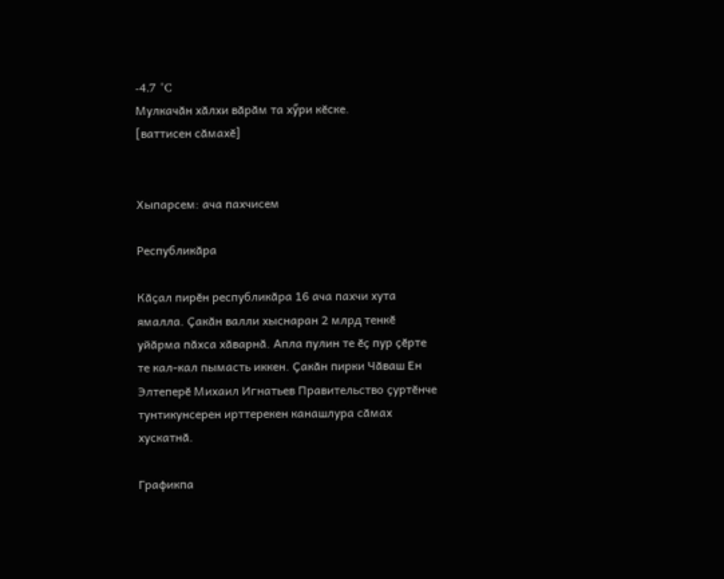-4.7 °C
Мулкачӑн хӑлхи вӑрӑм та хӳри кӗске.
[ваттисен сӑмахӗ]


Хыпарсем: ача пахчисем

Республикӑра

Кӑҫал пирӗн республикӑра 16 ача пахчи хута ямалла. Ҫакӑн валли хыснаран 2 млрд тенкӗ уйӑрма пӑхса хӑварнӑ. Апла пулин те ӗҫ пур ҫӗрте те кал-кал пымасть иккен. Ҫакӑн пирки Чӑваш Ен Элтеперӗ Михаил Игнатьев Правительство ҫуртӗнче тунтикунсерен ирттерекен канашлура сӑмах хускатнӑ.

Графикпа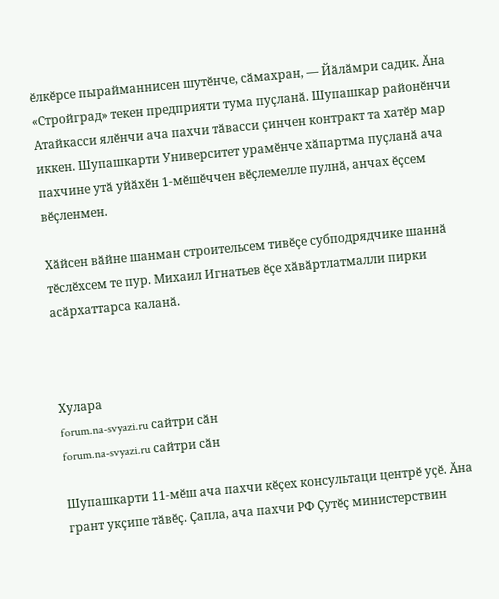ӗлкӗрсе пырайманнисен шутӗнче, сӑмахран, — Йӑлӑмри садик. Ӑна «Стройград» текен предприяти тума пуҫланӑ. Шупашкар районӗнчи Атайкасси ялӗнчи ача пахчи тӑвасси ҫинчен контракт та хатӗр мар иккен. Шупашкарти Университет урамӗнче хӑпартма пуҫланӑ ача пахчине утӑ уйӑхӗн 1-мӗшӗччен вӗҫлемелле пулнӑ, анчах ӗҫсем вӗҫленмен.

Хӑйсен вӑйне шанман строительсем тивӗҫе субподрядчике шаннӑ тӗслӗхсем те пур. Михаил Игнатьев ӗҫе хӑвӑртлатмалли пирки асӑрхаттарса каланӑ.



Хулара
forum.na-svyazi.ru сайтри сӑн
forum.na-svyazi.ru сайтри сӑн

Шупашкарти 11-мӗш ача пахчи кӗҫех консультаци центрӗ уҫӗ. Ӑна грант укҫипе тӑвӗҫ. Ҫапла, ача пахчи РФ Ҫутӗҫ министерствин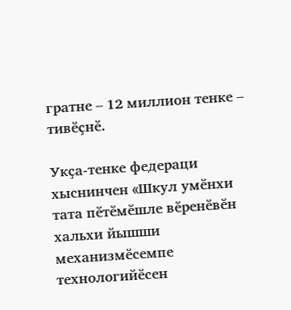гратне – 12 миллион тенке – тивӗҫнӗ.

Укҫа-тенке федераци хыснинчен «Шкул умӗнхи тата пӗтӗмӗшле вӗренӗвӗн хальхи йышши механизмӗсемпе технологийӗсен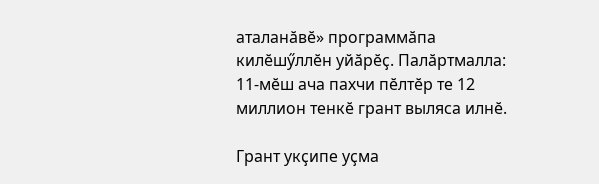аталанӑвӗ» программӑпа килӗшӳллӗн уйӑрӗҫ. Палӑртмалла: 11-мӗш ача пахчи пӗлтӗр те 12 миллион тенкӗ грант выляса илнӗ.

Грант укҫипе уҫма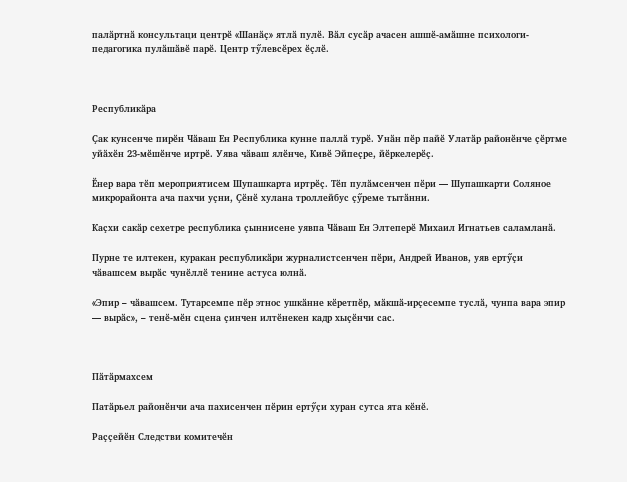палӑртнӑ консультаци центрӗ «Шанӑҫ» ятлӑ пулӗ. Вӑл сусӑр ачасен ашшӗ-амӑшне психологи-педагогика пулӑшӑвӗ парӗ. Центр тӳлевсӗрех ӗҫлӗ.



Республикӑра

Ҫак кунсенче пирӗн Чӑваш Ен Республика кунне паллӑ турӗ. Унӑн пӗр пайӗ Улатӑр районӗнче ҫӗртме уйӑхӗн 23-мӗшӗнче иртрӗ. Уява чӑваш ялӗнче, Кивӗ Эйпеҫре, йӗркелерӗҫ.

Ӗнер вара тӗп мероприятисем Шупашкарта иртрӗҫ. Тӗп пулӑмсенчен пӗри — Шупашкарти Соляное микрорайонта ача пахчи уҫни, Ҫӗнӗ хулана троллейбус ҫӳреме тытӑнни.

Каҫхи сакӑр сехетре республика ҫыннисене уявпа Чӑваш Ен Элтеперӗ Михаил Игнатьев саламланӑ.

Пурне те илтекен, куракан республикӑри журналистсенчен пӗри, Андрей Иванов, уяв ертӳҫи чӑвашсем вырӑс чунӗллӗ тенине астуса юлнӑ.

«Эпир – чӑвашсем. Тутарсемпе пӗр этнос ушкӑнне кӗретпӗр, мӑкшӑ-ирҫесемпе туслӑ, чунпа вара эпир — вырӑс», – тенӗ-мӗн сцена ҫинчен илтӗнекен кадр хыҫӗнчи сас.



Пӑтӑрмахсем

Патӑрьел районӗнчи ача пахисенчен пӗрин ертӳҫи хуран сутса ята кӗнӗ.

Раҫҫейӗн Следстви комитечӗн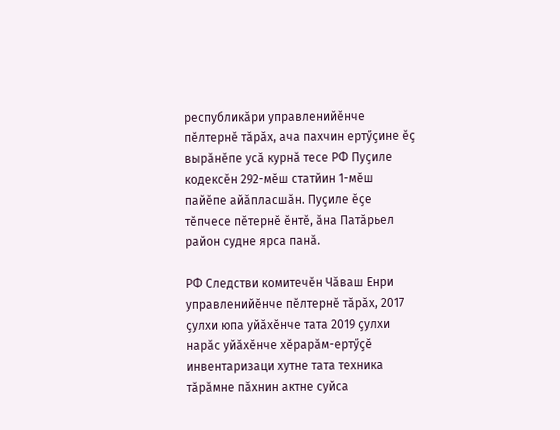республикӑри управленийӗнче пӗлтернӗ тӑрӑх, ача пахчин ертӳҫине ӗҫ вырӑнӗпе усӑ курнӑ тесе РФ Пуҫиле кодексӗн 292-мӗш статйин 1-мӗш пайӗпе айӑпласшӑн. Пуҫиле ӗҫе тӗпчесе пӗтернӗ ӗнтӗ, ӑна Патӑрьел район судне ярса панӑ.

РФ Следстви комитечӗн Чӑваш Енри управленийӗнче пӗлтернӗ тӑрӑх, 2017 ҫулхи юпа уйӑхӗнче тата 2019 ҫулхи нарӑс уйӑхӗнче хӗрарӑм-ертӳҫӗ инвентаризаци хутне тата техника тӑрӑмне пӑхнин актне суйса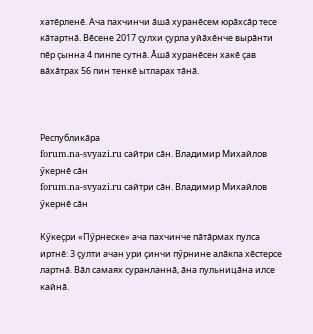хатӗрленӗ. Ача пахчинчи ӑшӑ хуранӗсем юрӑхсӑр тесе кӑтартнӑ. Вӗсене 2017 ҫулхи ҫурла уйӑхӗнче вырӑнти пӗр ҫынна 4 пинпе сутнӑ. Ӑшӑ хуранӗсен хакӗ ҫав вӑхӑтрах 56 пин тенкӗ ытларах тӑнӑ.



Республикӑра
forum.na-svyazi.ru сайтри сӑн. Владимир Михайлов ӳкернӗ сӑн
forum.na-svyazi.ru сайтри сӑн. Владимир Михайлов ӳкернӗ сӑн

Кӳкеҫри «Пӳрнеске» ача пахчинче пӑтӑрмах пулса иртнӗ: 3 ҫулти ачан ури ҫинчи пӳрнине алӑкпа хӗстерсе лартнӑ. Вӑл самаях суранланнӑ, ӑна пульницӑна илсе кайнӑ.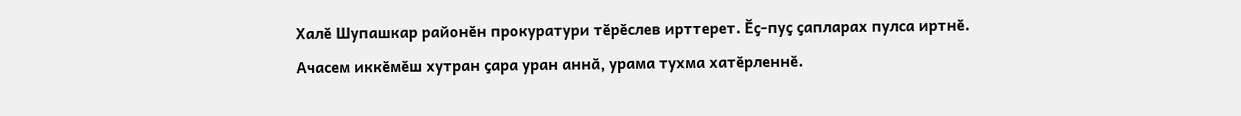Халӗ Шупашкар районӗн прокуратури тӗрӗслев ирттерет. Ӗҫ-пуҫ ҫапларах пулса иртнӗ. Ачасем иккӗмӗш хутран ҫара уран аннӑ, урама тухма хатӗрленнӗ.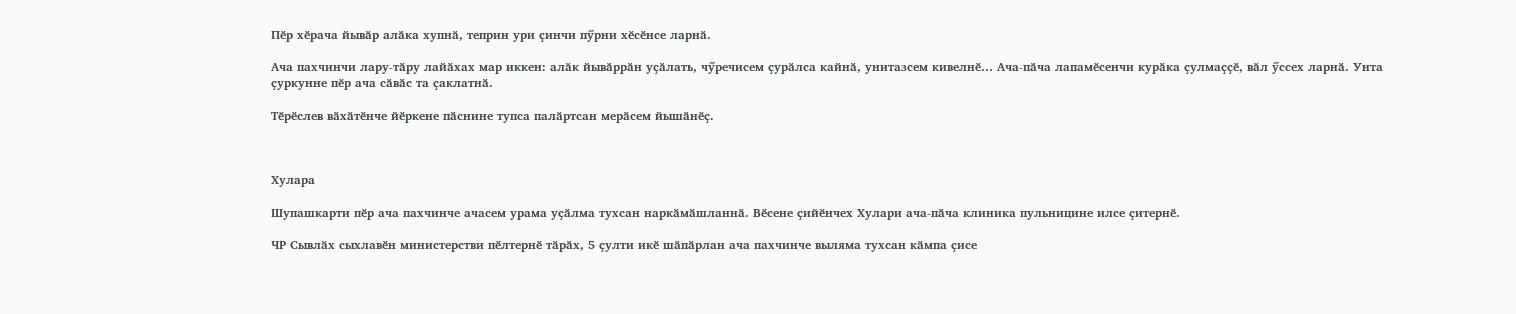Пӗр хӗрача йывӑр алӑка хупнӑ, теприн ури ҫинчи пӳрни хӗсӗнсе ларнӑ.

Ача пахчинчи лару-тӑру лайӑхах мар иккен: алӑк йывӑррӑн уҫӑлать, чӳречисем ҫурӑлса кайнӑ, унитазсем кивелнӗ… Ача-пӑча лапамӗсенчи курӑка ҫулмаҫҫӗ, вӑл ӳссех ларнӑ. Унта ҫуркунне пӗр ача сӑвӑс та ҫаклатнӑ.

Тӗрӗслев вӑхӑтӗнче йӗркене пӑснине тупса палӑртсан мерӑсем йышӑнӗҫ.



Хулара

Шупашкарти пӗр ача пахчинче ачасем урама уҫӑлма тухсан наркӑмӑшланнӑ. Вӗсене ҫийӗнчех Хулари ача-пӑча клиника пульницине илсе ҫитернӗ.

ЧР Сывлӑх сыхлавӗн министерстви пӗлтернӗ тӑрӑх, 5 ҫулти икӗ шӑпӑрлан ача пахчинче выляма тухсан кӑмпа ҫисе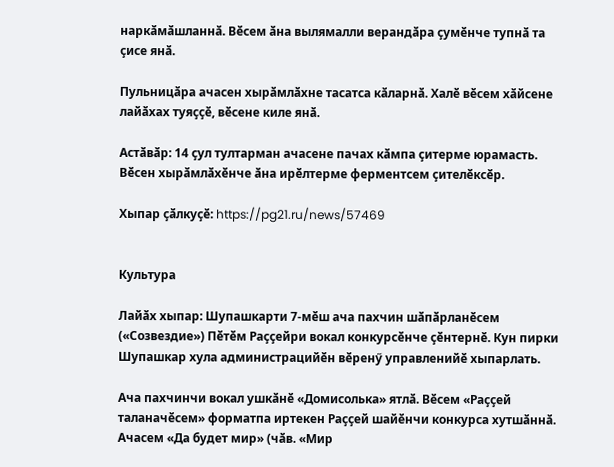наркӑмӑшланнӑ. Вӗсем ӑна вылямалли верандӑра ҫумӗнче тупнӑ та ҫисе янӑ.

Пульницӑра ачасен хырӑмлӑхне тасатса кӑларнӑ. Халӗ вӗсем хӑйсене лайӑхах туяҫҫӗ, вӗсене киле янӑ.

Астӑвӑр: 14 ҫул тултарман ачасене пачах кӑмпа ҫитерме юрамасть. Вӗсен хырӑмлӑхӗнче ӑна ирӗлтерме ферментсем ҫителӗксӗр.

Хыпар ҫӑлкуҫӗ: https://pg21.ru/news/57469


Культура

Лайӑх хыпар: Шупашкарти 7-мӗш ача пахчин шӑпӑрланӗсем («Созвездие») Пӗтӗм Раҫҫейри вокал конкурсӗнче ҫӗнтернӗ. Кун пирки Шупашкар хула администрацийӗн вӗренӳ управленийӗ хыпарлать.

Ача пахчинчи вокал ушкӑнӗ «Домисолька» ятлӑ. Вӗсем «Раҫҫей таланачӗсем» форматпа иртекен Раҫҫей шайӗнчи конкурса хутшӑннӑ. Ачасем «Да будет мир» (чӑв. «Мир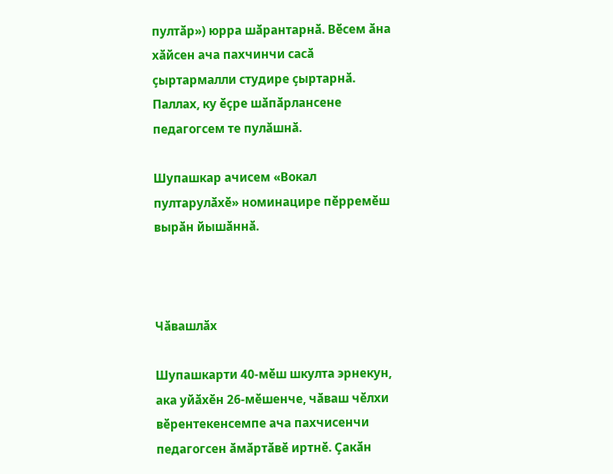пултӑр») юрра шӑрантарнӑ. Вӗсем ӑна хӑйсен ача пахчинчи сасӑ ҫыртармалли студире ҫыртарнӑ. Паллах, ку ӗҫре шӑпӑрлансене педагогсем те пулӑшнӑ.

Шупашкар ачисем «Вокал пултарулӑхӗ» номинацире пӗрремӗш вырӑн йышӑннӑ.



Чӑвашлӑх

Шупашкарти 40-мӗш шкулта эрнекун, ака уйӑхӗн 26-мӗшенче, чӑваш чӗлхи вӗрентекенсемпе ача пахчисенчи педагогсен ӑмӑртӑвӗ иртнӗ. Ҫакӑн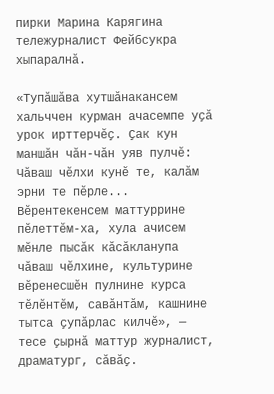пирки Марина Карягина тележурналист Фейбсукра хыпаралнӑ.

«Тупӑшӑва хутшӑнакансем хальччен курман ачасемпе уҫӑ урок ирттерчӗҫ. Ҫак кун маншӑн чӑн-чӑн уяв пулчӗ: Чӑваш чӗлхи кунӗ те, калӑм эрни те пӗрле... Вӗрентекенсем маттуррине пӗлеттӗм-ха, хула ачисем мӗнле пысӑк кӑсӑкланупа чӑваш чӗлхине, культурине вӗренесшӗн пулнине курса тӗлӗнтӗм, савӑнтӑм, кашнине тытса ҫупӑрлас килчӗ», — тесе ҫырнӑ маттур журналист, драматург, сӑвӑҫ.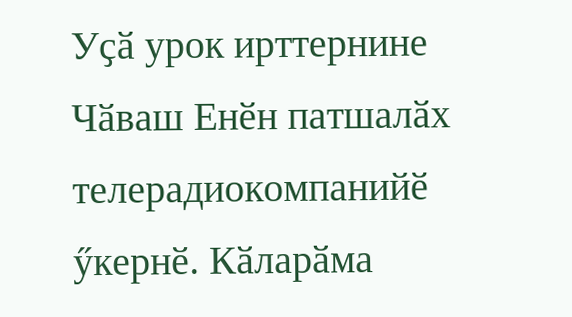Уҫӑ урок ирттернине Чӑваш Енӗн патшалӑх телерадиокомпанийӗ ӳкернӗ. Кӑларӑма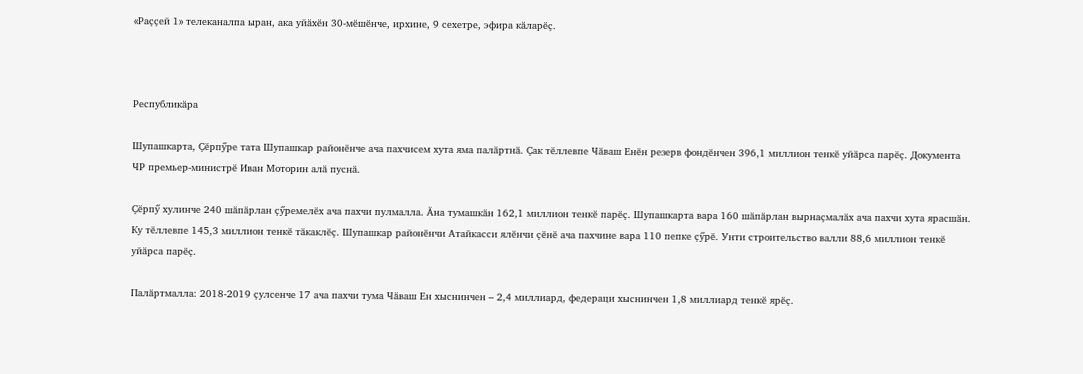«Раҫҫей 1» телеканалпа ыран, ака уйӑхӗн 30-мӗшӗнче, ирхине, 9 сехетре, эфира кӑларӗҫ.



Республикӑра

Шупашкарта, Ҫӗрпӳре тата Шупашкар районӗнче ача пахчисем хута яма палӑртнӑ. Ҫак тӗллевпе Чӑваш Енӗн резерв фондӗнчен 396,1 миллион тенкӗ уйӑрса парӗҫ. Документа ЧР премьер-министрӗ Иван Моторин алӑ пуснӑ.

Ҫӗрпӳ хулинче 240 шӑпӑрлан ҫӳремелӗх ача пахчи пулмалла. Ӑна тумашкӑн 162,1 миллион тенкӗ парӗҫ. Шупашкарта вара 160 шӑпӑрлан вырнаҫмалӑх ача пахчи хута ярасшӑн. Ку тӗллевпе 145,3 миллион тенкӗ тӑкаклӗҫ. Шупашкар районӗнчи Атайкасси ялӗнчи ҫӗнӗ ача пахчине вара 110 пепке ҫӳрӗ. Унти строительство валли 88,6 миллион тенкӗ уйӑрса парӗҫ.

Палӑртмалла: 2018-2019 ҫулсенче 17 ача пахчи тума Чӑваш Ен хыснинчен – 2,4 миллиард, федераци хыснинчен 1,8 миллиард тенкӗ ярӗҫ.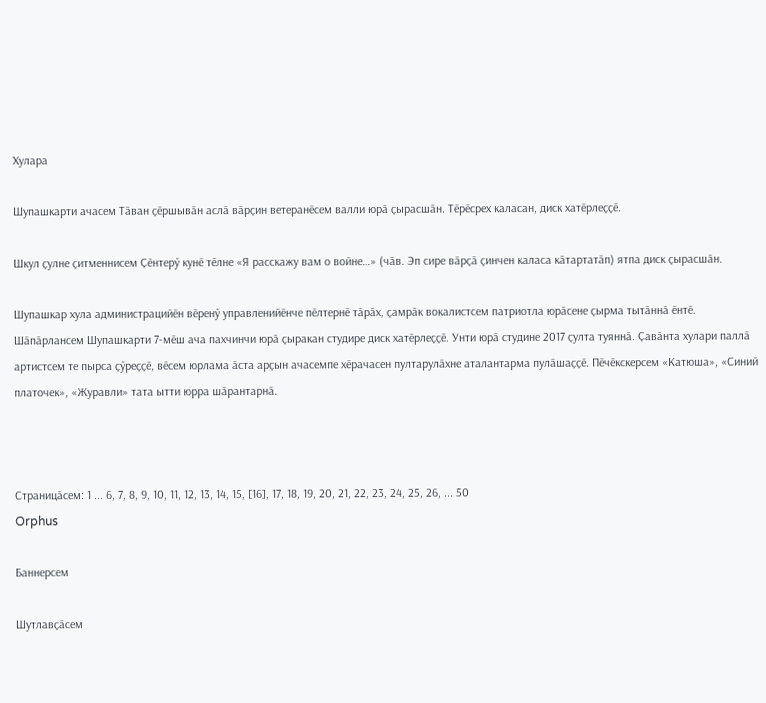Хулара

Шупашкарти ачасем Тӑван ҫӗршывӑн аслӑ вӑрҫин ветеранӗсем валли юрӑ ҫырасшӑн. Тӗрӗсрех каласан, диск хатӗрлеҫҫӗ.

Шкул ҫулне ҫитменнисем Ҫӗнтерӳ кунӗ тӗлне «Я расскажу вам о войне…» (чӑв. Эп сире вӑрҫӑ ҫинчен каласа кӑтартатӑп) ятпа диск ҫырасшӑн.

Шупашкар хула администрацийӗн вӗренӳ управленийӗнче пӗлтернӗ тӑрӑх, ҫамрӑк вокалистсем патриотла юрӑсене ҫырма тытӑннӑ ӗнтӗ. Шӑпӑрлансем Шупашкарти 7-мӗш ача пахчинчи юрӑ ҫыракан студире диск хатӗрлеҫҫӗ. Унти юрӑ студине 2017 ҫулта туяннӑ. Ҫавӑнта хулари паллӑ артистсем те пырса ҫӳреҫҫӗ, вӗсем юрлама ӑста арҫын ачасемпе хӗрачасен пултарулӑхне аталантарма пулӑшаҫҫӗ. Пӗчӗкскерсем «Катюша», «Синий платочек», «Журавли» тата ытти юрра шӑрантарнӑ.



Страницӑсем: 1 ... 6, 7, 8, 9, 10, 11, 12, 13, 14, 15, [16], 17, 18, 19, 20, 21, 22, 23, 24, 25, 26, ... 50
Orphus

Баннерсем

Шутлавҫӑсем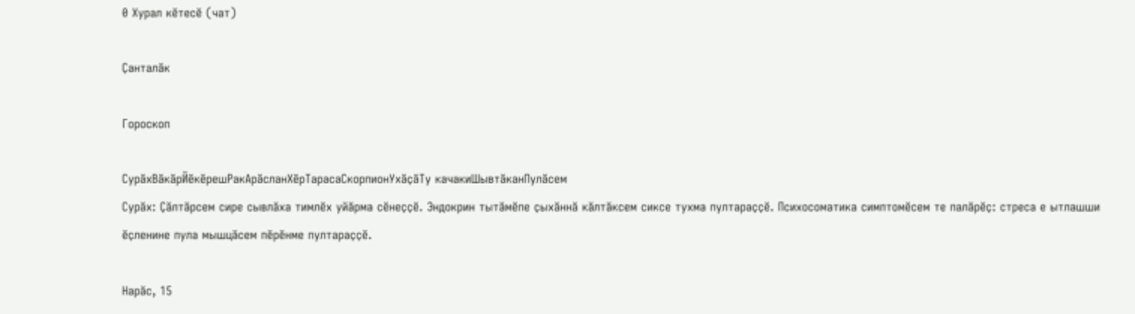0 Хурал кӗтесӗ (чат)

Ҫанталӑк

Гороскоп

СурӑхВӑкӑрЙӗкӗрешРакАрӑсланХӗрТарасаСкорпионУхӑҫӑТу качакиШывтӑканПулӑсем
Сурӑх: Ҫӑлтӑрсем сире сывлӑха тимлӗх уйӑрма сӗнеҫҫӗ. Эндокрин тытӑмӗпе ҫыхӑннӑ кӑлтӑксем сиксе тухма пултараҫҫӗ. Психосоматика симптомӗсем те палӑрӗҫ: стреса е ытлашши ӗҫленине пула мышцӑсем пӗрӗнме пултараҫҫӗ.

Нарӑс, 15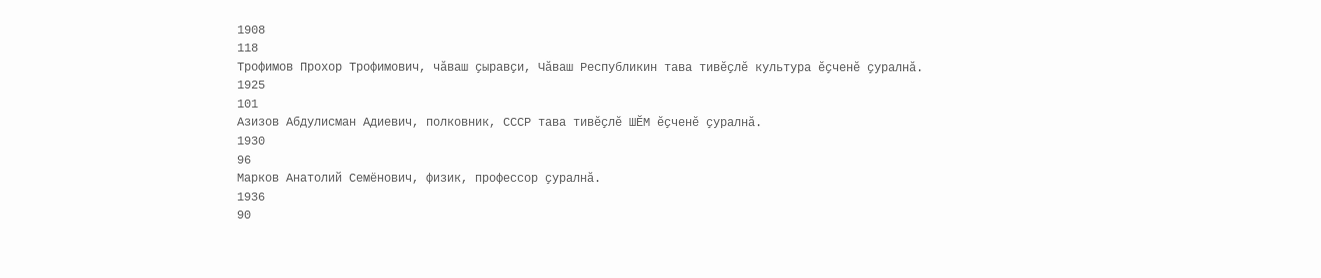1908
118
Трофимов Прохор Трофимович, чӑваш ҫыравҫи, Чӑваш Республикин тава тивӗҫлӗ культура ӗҫченӗ ҫуралнӑ.
1925
101
Азизов Абдулисман Адиевич, полковник, СССР тава тивӗҫлӗ ШӖМ ӗҫченӗ ҫуралнӑ.
1930
96
Марков Анатолий Семёнович, физик, профессор ҫуралнӑ.
1936
90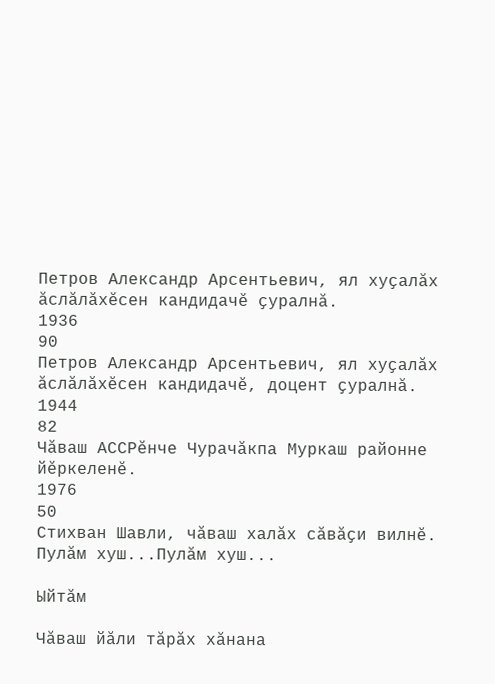Петров Александр Арсентьевич, ял хуҫалӑх ӑслӑлӑхӗсен кандидачӗ ҫуралнӑ.
1936
90
Петров Александр Арсентьевич, ял хуҫалӑх ӑслӑлӑхӗсен кандидачӗ, доцент ҫуралнӑ.
1944
82
Чӑваш АССРӗнче Чурачӑкпа Муркаш районне йӗркеленӗ.
1976
50
Стихван Шавли, чӑваш халӑх сӑвӑҫи вилнӗ.
Пулӑм хуш...Пулӑм хуш...

Ыйтӑм

Чӑваш йӑли тӑрӑх хӑнана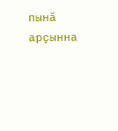пынӑ арҫынна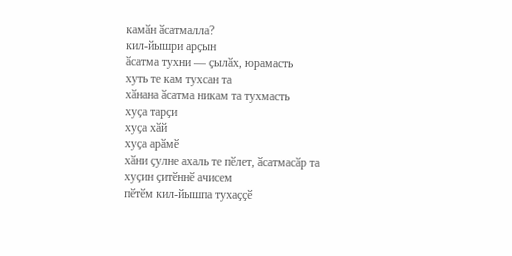камӑн ӑсатмалла?
кил-йышри арҫын
ӑсатма тухни — ҫылӑх, юрамасть
хуть те кам тухсан та
хӑнана ӑсатма никам та тухмасть
хуҫа тарҫи
хуҫа хӑй
хуҫа арӑмӗ
хӑни ҫулне ахаль те пӗлет, ӑсатмасӑр та
хуҫин ҫитӗннӗ ачисем
пӗтӗм кил-йышпа тухаҫҫӗ